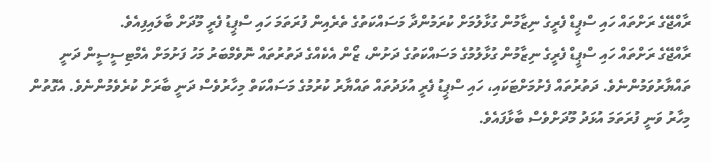ރާއްޖޭގެ ރަށްތައް ހައި ސްޕީޑް ފެރީގެ ނިޒާމުން ގުޅާލުމަށް ކުރަމުންދާ މަސައްކަތުގެ ތެރެއިން ފުރަތަމަ ހައި ސްޕީޑު ފެރީ މޫދަށް ބާލައިފިއެވެ.
ރާއްޖޭގެ ރަށްތައް ހައި ސްޕީޑް ފެރީގެ ނިޒާމުން ގުޅާލުމުގެ މަސައްކަތުގެ ދަށުން، ޒޯން އެކެއްގެ ދަތުރުތައް ނޮވެމްބަރު މަހު ފަށުމަށް އެމްޓިސީސީން ދަނީ ތައްޔާރުވަމުންނެވެ. ދަތުރުތައް ފެށުމަށްޓަކައި، ހައި ސްޕީޑު ފެރީ އުޅަދުތައް ތައްޔާރު ކުރުމުގެ މަސައްކަތް މިހާރުވެސް ދަނީ ބާރަށް ކުރެވެމުންނެވެ. އެގޮތުން މިހާރު ވަނީ ފުރަތަމަ އުޅަދު މޫދަށްވެސް ބާޅާފައެވެ.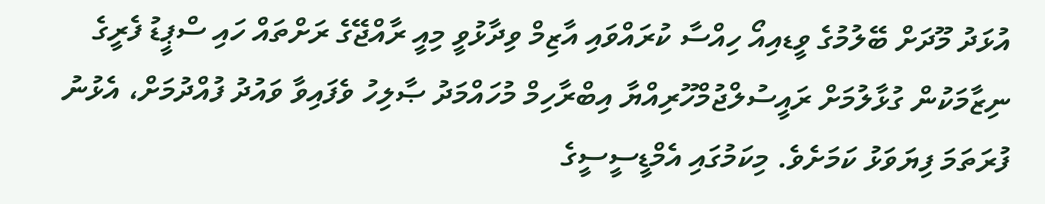އުޅަދު މޫދަށް ބޭލުމުގެ ވީޑއިއޯ ހިއްސާ ކުރައްވައި އާޒިމް ވިދާޅުވީ މިއީ ރާއްޖޭގެ ރަށްތައް ހައި ސްޕީޑު ފެރީގެ ނިޒާމަކުން ގުޅާލުމަށް ރައީސުލްޖުމްހޫރިއްޔާ އިބްރާހިމް މުހައްމަދު ޞާލިހު ވެފައިވާ ވައުދު ފުއްދުމަށް، އެޅުނު ފުރަތަމަ ފިޔަވަޅު ކަމަށެވެ. މިކަމުގައި އެމްޑީސީސީގެ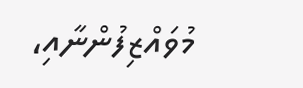މުވައްޒިފުންނާއި،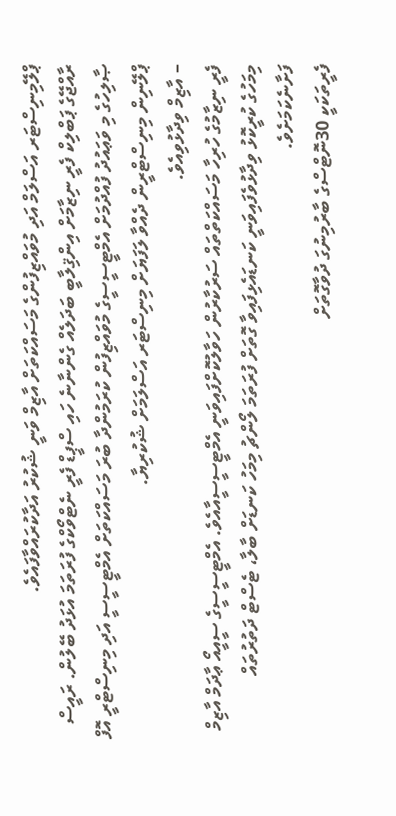ޕްލޭމިނިސްޓަރ އަސްލަމް އަދި މުވައްޒިފުންގެ މަސައްކަތަށް އާޒިމް ވަނީ ޝުކުރު އަދާކުރައްވާފައެވެ.
ރާއްޖޭގެ ޕަބްލިކް ފެރީ ނިޒާމަށް އިންޤިލާބީ ބަދަލެއް ގެންނާނެ ހައި ސްޕީޑް ފެރީ ނެޓްވޯކްގެ ފުރަތަމަ އުޅަދު ބޭލުން. ރައީސް ޞާލިހުގެ މި ވަޢައުދު ފުއްދުމަށް އެމްޓީސީސީގެ މުވައްޒިފުން ކުރަމުންދާ ބުރަ މަސައްކަތަށް އެމްޓީސީސީ އަދި މިނިސްޓްރީ އޮފް ޕްލޭނިން މިނިސްޓްރީން ދެއްވާ ލަފަޔަށް މިނިސްޓަރ އަސްލަމަށް ޝުކުރިޔާ.
– އާޒިމް ވިދާޅުވިއެވެ.
ފެރީ ނިޒާމުގެ ހުރިހާ މަސައްކަތްތައް ސަރުކާރުން ހަވާލުކޮށްފައިވަނީ އެމްޓީސީސީއާއެވެ. އެމްޓީސީސީގެ ސީއީއޯ ޢާދަމް އާޒިމް މިމަހުގެ ކުރީކޮޅު ވިދާޅުވެފައިވަނީ ކަނޑައެޅިފައިވާ ގޮތަށް ފުރަތަމަ ލޯންޗު މިމަހު ކަނޑަށް ބާލާ، ޓެސްޓް ދަތުރުތައް ފަށާނެކަމަށެވެ.
ފެރީތަކަކީ 30ނޮޓްސްގެ ބާރުމިނުގަ ދުވާގޮތަށް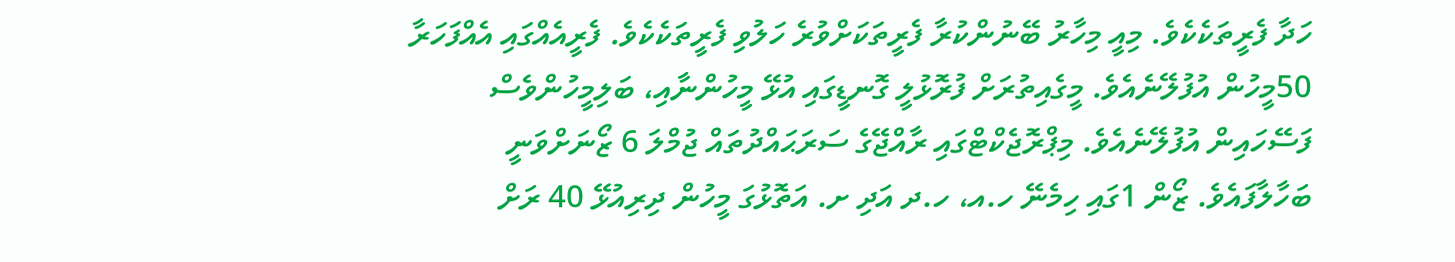ހަދާ ފެރީތަކެކެވެ. މިއީ މިހާރު ބޭނުންކުރާ ފެރީތަކަށްވުރެ ހަލުވި ފެރީތަކެކެވެ. ފެރީއެއްގައި އެއްފަހަރާ 50މީހުން އުފުލޭނެއެވެ. މީގެއިތުރަށް ފުރޮޅުލީ ގޮނޑީގައި އުޅޭ މީހުންނާއި، ބަލިމީހުންވެސް ފަސޭހައިން އުފުލޭނެއެވެ. މިޕްރޮޖެކްޓްގައި ރާއްޖޭގެ ސަރަޙައްދުތައް ޖުމްލަ 6 ޒޯނަށްވަނީ ބަހާލާފައެވެ. ޒޯން 1ގައި ހިމެނޭ ހ.އ، ހ.ދ އަދި ށ. އަތޮޅުގަ މީހުން ދިރިއުޅޭ 40 ރަށް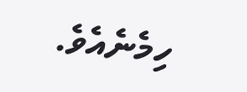ހިމެނެއެވެ.